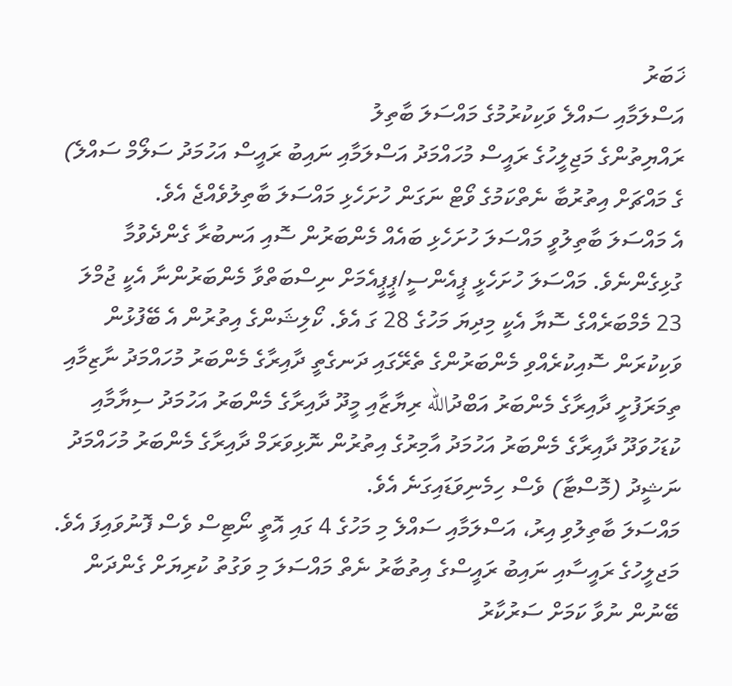ޚަބަރު
އަސްލަމާއި ސައްލެ ވަކިކުރުމުގެ މައްސަލަ ބާތިލު
ރައްޔިތުންގެ މަޖިލީހުގެ ރައީސް މުހައްމަދު އަސްލަމާއި ނައިބު ރައީސް އަހުމަދު ސަލޯމް ސައްލެ) ގެ މައްޗަށް އިތުރުބާ ނެތްކަމުގެ ވޯޓް ނަގަން ހުށަހެޅި މައްސަލަ ބާތިލުވެއްޖެ އެވެ.
އެ މައްސަލަ ބާތިލުވީ މައްސަލަ ހުށަހެޅި ބައެއް މެންބަރުން ސޮއި އަނބުރާ ގެންދެވުމާ ގުޅިގެންނެވެ. މައްސަލަ ހުށަހެޅީ ޕީއެންސީ/ޕީޕީއެމަށް ނިސްބަތްވާ މެންބަރުންނާ އެކީ ޖުމްލަ 23 މެމްބަރެއްގެ ސޮޔާ އެކީ މިދިޔަ މަހުގެ 28 ގަ އެވެ. ކޯލިޝަންގެ އިތުރުން އެ ބޭފުޅުން ވަކިކުރަން ސޮއިކުރެއްވި މެންބަރުންގެ ތެރޭގައި ދަނގެތީ ދާއިރާގެ މެންބަރު މުހައްމަދު ނާޒިމާއި ތިމަރަފުށީ ދާއިރާގެ މެންބަރު އަބްދުالله ރިޔާޒާއި މީދޫ ދާއިރާގެ މެންބަރު އަހުމަދު ސިޔާމާއި ކުޑަހުވަދޫ ދާއިރާގެ މެންބަރު އަހުމަދު އާމިރުގެ އިތުރުން ނޮޅިވަރަމް ދާއިރާގެ މެންބަރު މުހައްމަދު ނަޝީދު (މޮސްޓާ) ވެސް ހިމެނިވަޑައިގަނެ އެވެ.
މައްސަލަ ބާތިލުވި އިރު، އަސްލަމާއި ސައްލެ މި މަހުގެ 4 ގައި އޮތީ ނޯޓިސް ވެސް ފޮނުވައިފަ އެވެ.
މަޖލީހުގެ ރައީސާއި ނައިބު ރައީސްގެ އިތުބާރު ނެތް މައްސަލަ މި ވަގުތު ކުރިޔަށް ގެންދަން ބޭނުން ނުވާ ކަމަށް ސަރުކާރު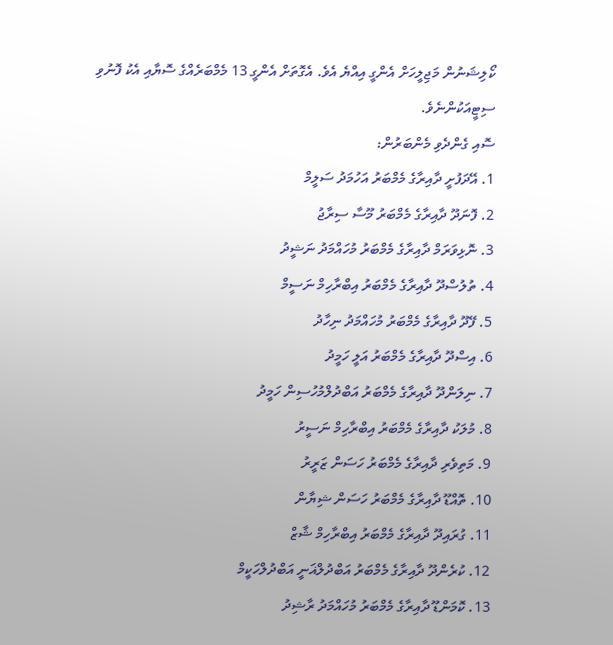ކޯލިޝަނުން މަޖިލީހަށް އެންގީ އިއްޔެ އެވެ. އެގޮތަށް އެންގީ 13 މެމްބަރެއްގެ ސޮޔާއި އެކު ފޮނުވި ސިޓީއަކުންނެވެ.
ސޮއި ގެންދެވި މެންބަރުން:
1. އޭދަފުށީ ދާއިރާގެ މެމްބަރު އަހުމަދު ސަލީމް
2. ފޮނަދޫ ދާއިރާގެ މެމްބަރު މޫސާ ސިރާޖު
3. ނޮޅިވަރަމް ދާއިރާގެ މެމްބަރު މުހައްމަދު ނަޝީދު
4. ތުލުސްދޫ ދާއިރާގެ މެމްބަރު އިބްރާހިމް ނަސީމް
5. ފޭދޫ ދާއިރާގެ މެމްބަރު މުހައްމަދު ނިހާދު
6. އިސްދޫ ދާއިރާގެ މެމްބަރު އަލީ ހަމީދު
7. ނިލަންދޫ ދާއިރާގެ މެމްބަރު އަބްދުލްމުހުސިން ހަމީދު
8. މުލަކު ދާއިރާގެ މެމްބަރު އިބްރާހިމް ނަސީރު
9. މަތިވެރި ދާއިރާގެ މެމްބަރު ހަސަން ޒަރީރު
10. ތޮއްޑޫ ދާއިރާގެ މެމްބަރު ހަސަން ޝިޔާން
11. ގުރައިދޫ ދާއިރާގެ މެމްބަރު އިބްރާހިމް ޝާޒް
12. ކުރެންދޫ ދާއިރާގެ މެމްބަރު އަބްދުލްޣަނީ އަބްދުލްހަކީމް
13. ކޮމަންޑޫ ދާއިރާގެ މެމްބަރު މުހައްމަދު ރާޝިދު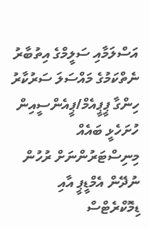އަސްލަމާއި ސަލީމްގެ އިތުބާރު ނެތްކަމުގެ މައްސަލަ ސަރުކާރު ހިންގާ ޕީޕީއެމް/ޕީއެންސީއިން ހުށަހެޅީ ބައެއް މިނިސްޓަރުންނަށް ރުހުން ނުދޭން އެމްޑީޕީ އާއި ޑިމޮކްރެޓްސް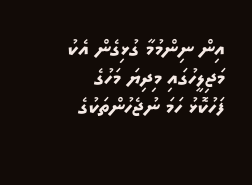އިން ނިންމުމާ ގުޅިގެން އެކު މަޖިލީހުގައި މިދިޔަ މަހުގެ ފަހުކޮޅު ހަމަ ނުޖެހުންތަކުގެ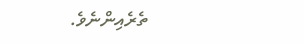ތެރެއިންނެވެ.